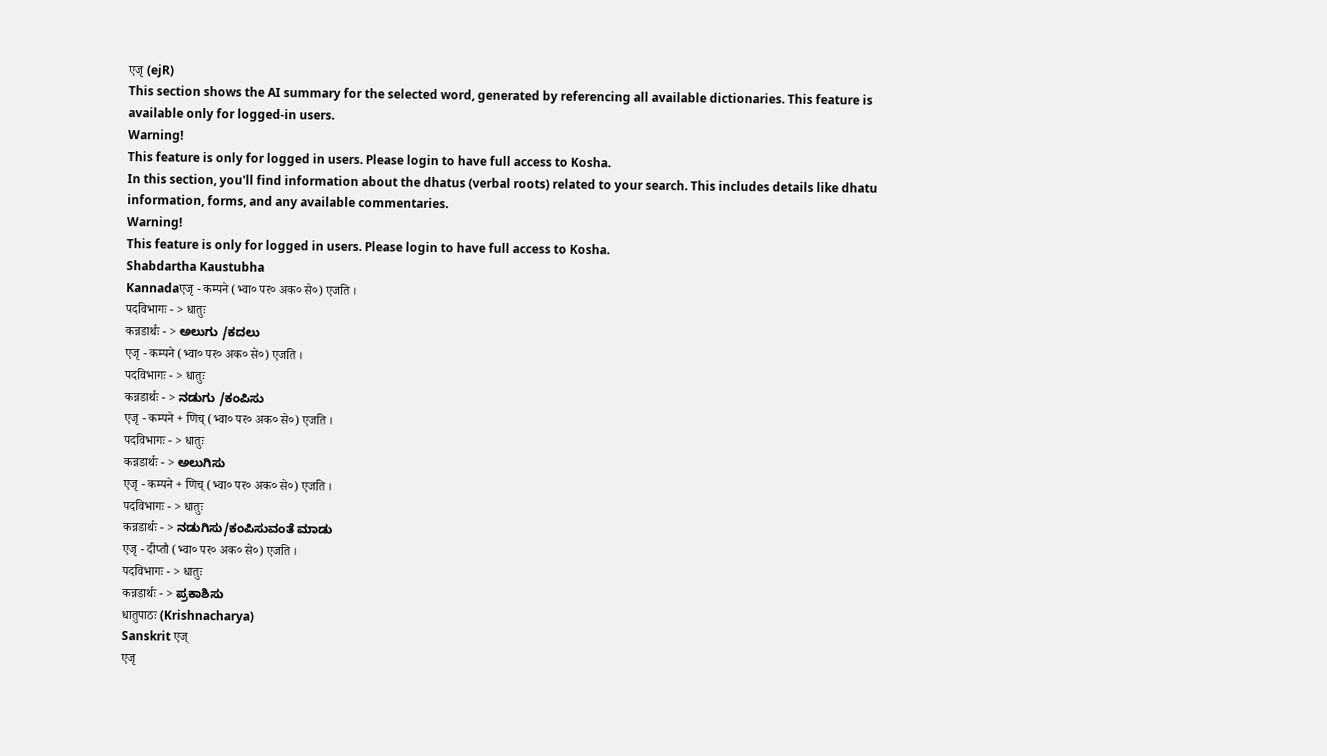एजृ (ejR)
This section shows the AI summary for the selected word, generated by referencing all available dictionaries. This feature is available only for logged-in users.
Warning!
This feature is only for logged in users. Please login to have full access to Kosha.
In this section, you'll find information about the dhatus (verbal roots) related to your search. This includes details like dhatu information, forms, and any available commentaries.
Warning!
This feature is only for logged in users. Please login to have full access to Kosha.
Shabdartha Kaustubha
Kannadaएजृ - कम्पने (भ्वा० पर० अक० से०) एजति ।
पदविभागः - > धातुः
कन्नडार्थः - > ಅಲುಗು /ಕದಲು
एजृ - कम्पने (भ्वा० पर० अक० से०) एजति ।
पदविभागः - > धातुः
कन्नडार्थः - > ನಡುಗು /ಕಂಪಿಸು
एजृ - कम्पने + णिच् (भ्वा० पर० अक० से०) एजति ।
पदविभागः - > धातुः
कन्नडार्थः - > ಅಲುಗಿಸು
एजृ - कम्पने + णिच् (भ्वा० पर० अक० से०) एजति ।
पदविभागः - > धातुः
कन्नडार्थः - > ನಡುಗಿಸು/ಕಂಪಿಸುವಂತೆ ಮಾಡು
एजृ - दीप्तौ (भ्वा० पर० अक० से०) एजति ।
पदविभागः - > धातुः
कन्नडार्थः - > ಪ್ರಕಾಶಿಸು
धातुपाठः (Krishnacharya)
Sanskrit एज्
एजृ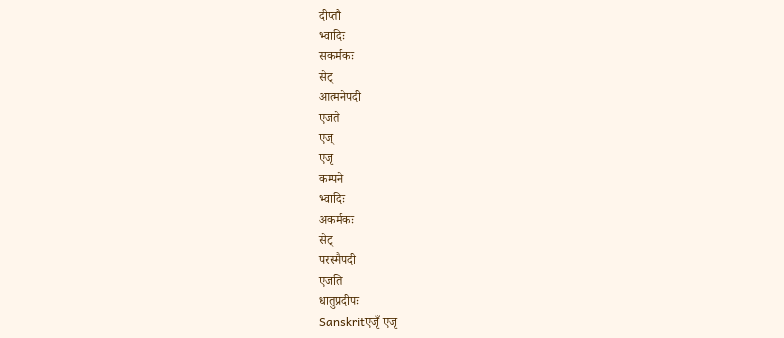दीप्तौ
भ्वादिः
सकर्मकः
सेट्
आत्मनेपदी
एजते
एज्
एजृ
कम्पने
भ्वादिः
अकर्मकः
सेट्
परस्मैपदी
एजति
धातुप्रदीपः
Sanskritएजृँ एजृ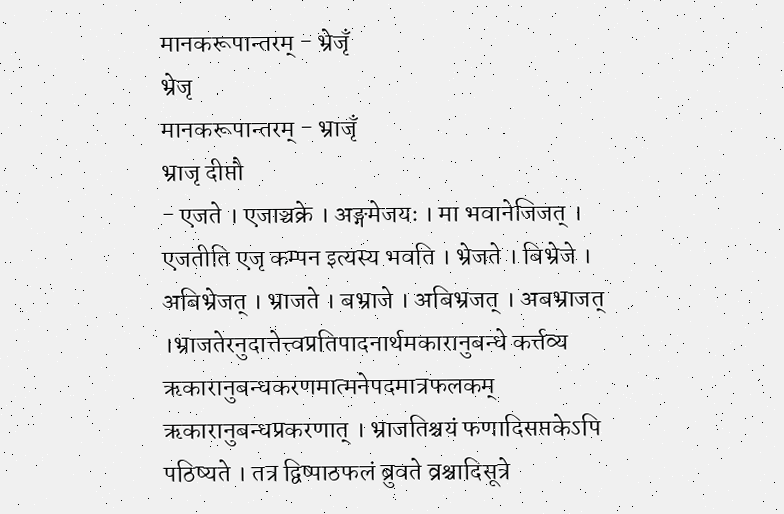मानकरूपान्तरम् - भ्रेजृँ
भ्रेजृ
मानकरूपान्तरम् - भ्राजृँ
भ्राजृ दीप्तौ
- एजते । एजाञ्चक्रे । अङ्गमेजयः । मा भवानेजिजत् । एजतीति एजृ कम्पन इत्यस्य भवति । भ्रेजते । बिभ्रेजे । अबिभ्रेजत् । भ्राजते । बभ्राजे । अबिभ्रजत् । अबभ्राजत् ।भ्राजतेरनुदात्तेत्त्वप्रतिपादनार्थमकारानुबन्धे कर्त्तव्य ऋकारानुबन्धकरणमात्मनेपदमात्रफलकम् ऋकारानुबन्धप्रकरणात् । भ्राजतिश्चयं फणादिसप्तकेऽपि पठिष्यते । तत्र द्विष्पाठफलं ब्रुवते व्रश्चादिसूत्रे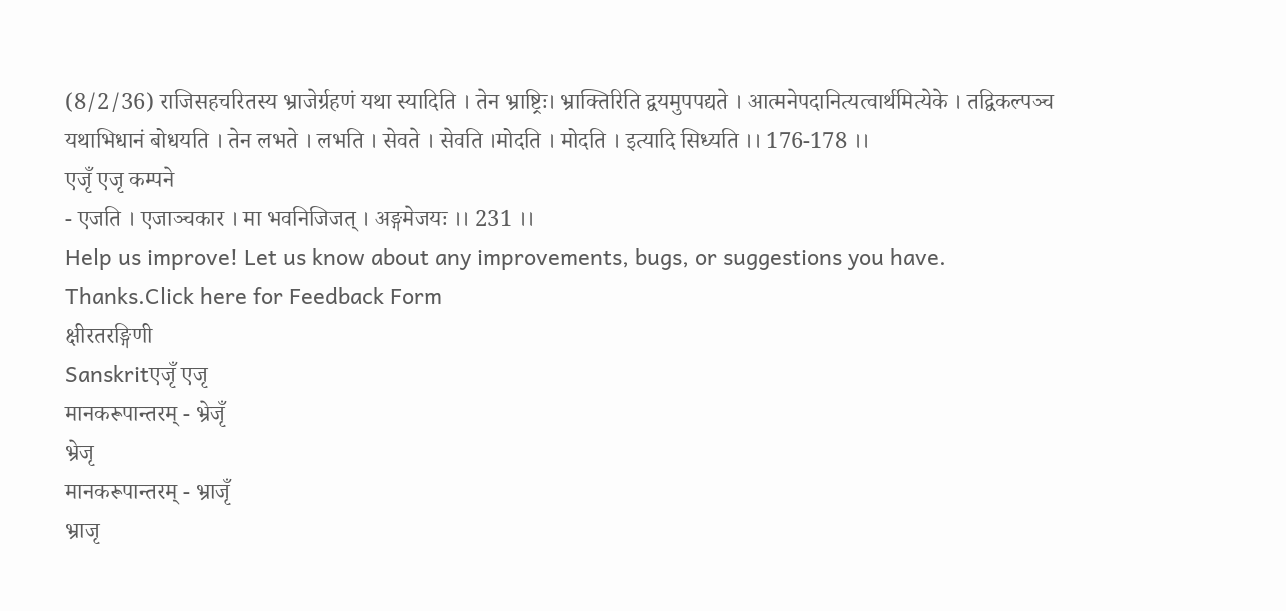(8/2/36) राजिसहचरितस्य भ्राजेर्ग्रहणं यथा स्यादिति । तेन भ्राष्ट्रिः। भ्राक्तिरिति द्वयमुपपद्यते । आत्मनेपदानित्यत्वार्थमित्येके । तद्विकल्पञ्च यथाभिधानं बोधयति । तेन लभते । लभति । सेवते । सेवति ।मोदति । मोदति । इत्यादि सिध्यति ।। 176-178 ।।
एजृँ एजृ कम्पने
- एजति । एजाञ्चकार । मा भवनिजिजत् । अङ्गमेजयः ।। 231 ।।
Help us improve! Let us know about any improvements, bugs, or suggestions you have. Thanks.Click here for Feedback Form
क्षीरतरङ्गिणी
Sanskritएजृँ एजृ
मानकरूपान्तरम् - भ्रेजृँ
भ्रेजृ
मानकरूपान्तरम् - भ्राजृँ
भ्राजृ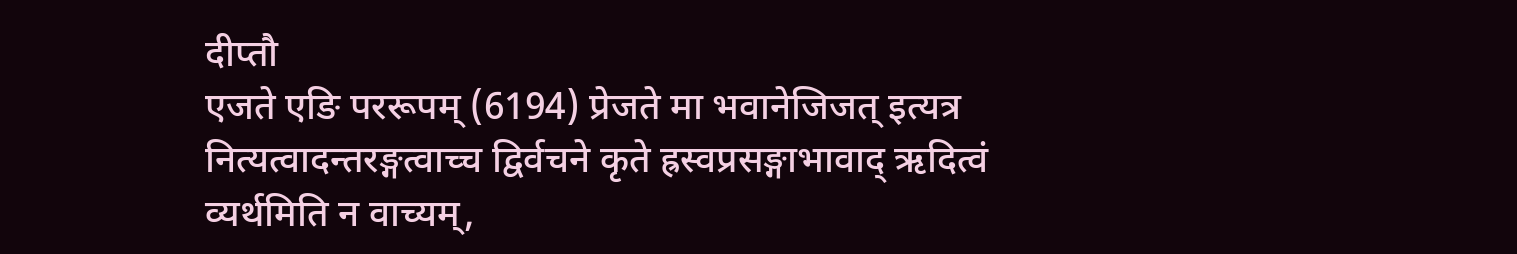दीप्तौ
एजते एङि पररूपम् (6194) प्रेजते मा भवानेजिजत् इत्यत्र नित्यत्वादन्तरङ्गत्वाच्च द्विर्वचने कृते ह्रस्वप्रसङ्गाभावाद् ऋदित्वं व्यर्थमिति न वाच्यम्,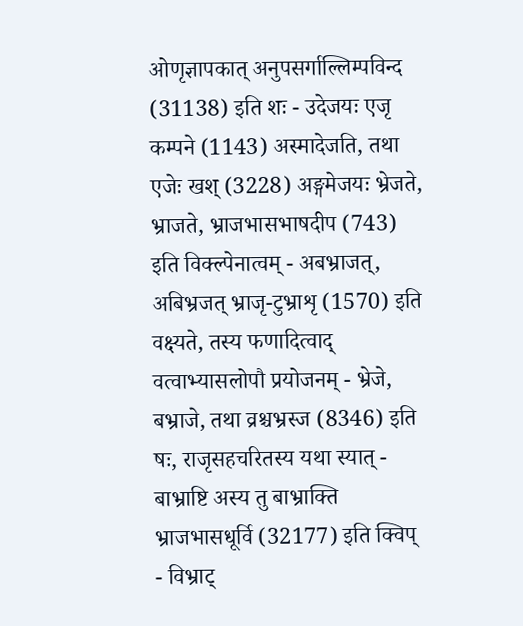ओणृज्ञापकात् अनुपसर्गाल्लिम्पविन्द (31138) इति शः - उदेजयः एजृ कम्पने (1143) अस्मादेजति, तथा एजेः खश् (3228) अङ्गमेजयः भ्रेजते, भ्राजते, भ्राजभासभाषदीप (743) इति विक्ल्पेनात्वम् - अबभ्राजत्, अबिभ्रजत् भ्राजृ-टुभ्राशृ (1570) इति वक्ष्यते, तस्य फणादित्वाद् वत्वाभ्यासलोपौ प्रयोजनम् - भ्रेजे, बभ्राजे, तथा व्रश्चभ्रस्ज (8346) इति षः, राजृसहचरितस्य यथा स्यात् - बाभ्राष्टि अस्य तु बाभ्राक्ति भ्राजभासधूर्वि (32177) इति क्विप् - विभ्राट्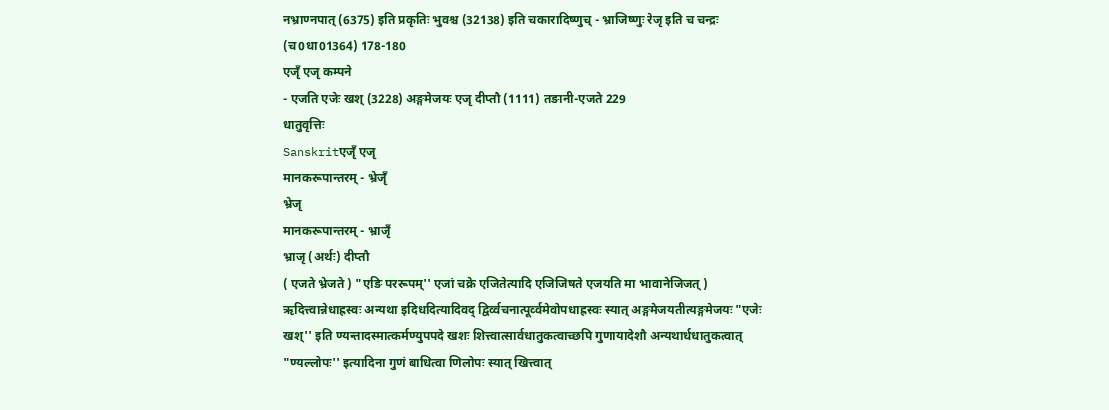नभ्राण्नपात् (6375) इति प्रकृतिः भुवश्च (32138) इति चकारादिष्णुच् - भ्राजिष्णुः रेजृ इति च चन्द्रः (च0धा01364) 178-180
एजृँ एजृ कम्पने
- एजति एजेः खश् (3228) अङ्गमेजयः एजृ दीप्तौ (1111) तङानी-एजते 229
धातुवृत्तिः
Sanskritएजृँ एजृ
मानकरूपान्तरम् - भ्रेजृँ
भ्रेजृ
मानकरूपान्तरम् - भ्राजृँ
भ्राजृ (अर्थः) दीप्तौ
( एजते भ्रेजते ) "एङि पररूपम्'' एजां चक्रे एजितेत्यादि एजिजिषते एजयति मा भावानेजिजत् ) ऋदित्त्वान्नेधाह्रस्वः अन्यथा इदिधदित्यादिवद् द्विर्व्वचनात्पूर्व्वमेवोपधाह्रस्वः स्यात् अङ्गमेजयतीत्यङ्गमेजयः "एजेः खश्'' इति ण्यन्तादस्मात्कर्मण्युपपदे खशः शित्त्वात्सार्वधातुकत्वाच्छपि गुणायादेशौ अन्यथार्धधातुकत्वात् "ण्यल्लोपः'' इत्यादिना गुणं बाधित्वा णिलोपः स्यात् खित्त्वात्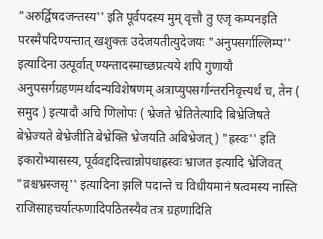"अरुर्द्विषदजन्तस्य'' इति पूर्वपदस्य मुम् वृत्तौ तु एजृ कम्पनइति परस्मैपदिण्यन्तात् खशुक्तः उदेजयतीत्युदेजयः "अनुपसर्गाल्लिम्प'' इत्यादिना उत्पूर्वात् ण्यन्तादस्माच्छप्रत्यये शपि गुणायौ अनुपसर्गग्रहणमर्थादन्यविशेषणम् अत्राप्युपसर्गान्तरनिवृत्त्यर्थं च, तेन ( समुद ) इत्यादौ अचि णिलोपः ( भ्रेजते भ्रेतितेत्यादि बिभ्रेजिषते बेभ्रेज्यते बेभ्रेजीति बेभ्रेक्ति भ्रेजयति अबिभ्रेजत् ) "ह्रस्वः'' इति इकारोभ्यासस्य, पूर्ववद्ददित्त्वान्नोपधाह्रस्वः भ्राजत इत्यादि भ्रेजिवत् "व्रश्चभ्रस्जसृ'' इत्यादिना झलि पदान्ते च विधीयमानं षत्वमस्य नास्ति राजिसाहचर्यात्फणादिपठितस्यैव तत्र ग्रहणादिति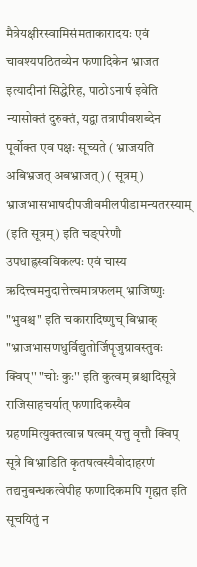मैत्रेयक्षीरस्वामिसंमताकारादयः एवं चावश्यपठितव्येन फणादिकेन भ्राजत इत्यादीनां सिद्धेरिह, पाठोऽनार्ष इवेति न्यासोक्तं दुरुक्तं, यद्वा तत्रापीवशब्देन पूर्वोक्त एव पक्षः सूच्यते ( भ्राजयति अबिभ्रजत् अबभ्राजत्) ( सूत्रम्) भ्राजभासभाषदीपजीवमीलपीडामन्यतरस्याम् (इति सूत्रम्) इति चङ्परेणौ उपधाह्रस्वविकल्पः एवं चास्य ऋदित्त्वमनुदात्तेत्त्वमात्रफलम् भ्राजिष्णुः "भुवश्च'' इति चकारादिष्णुच् बिभ्राक् "भ्राजभासणधुर्विद्युतोर्जिपॄजुग्रावस्तुवः क्विप्'' "चोः कुः'' इति कुत्वम् ब्रश्चादिसूत्रे राजिसाहचर्यात् फणादिकस्यैव ग्रहणमित्युक्तत्वान्न षत्वम् यत्तु वृत्तौ क्विप् सूत्रे बिभ्राडिति कृतषत्वस्यैवोदाहरणं तद्यनुबन्धकत्वेपीह फणादिकमपि गृह्मत इति सूचयितुं न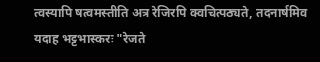त्वस्यापि षत्वमस्तीति अत्र रेजिरपि क्वचित्पठ्यते, तदनार्षमिव यदाह भट्टभास्करः "रेजते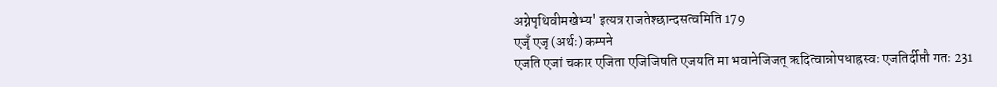अग्नेपृथिवीमखेभ्य' इत्यत्र राजतेश्छान्दसत्वमिति 179
एजृँ एजृ (अर्थः) कम्पने
एजति एजां चकार एजिता एजिजिषति एजयति मा भवानेजिजत् ऋदित्वान्नोपधाह्रस्वः एजतिर्दीप्तौ गतः 231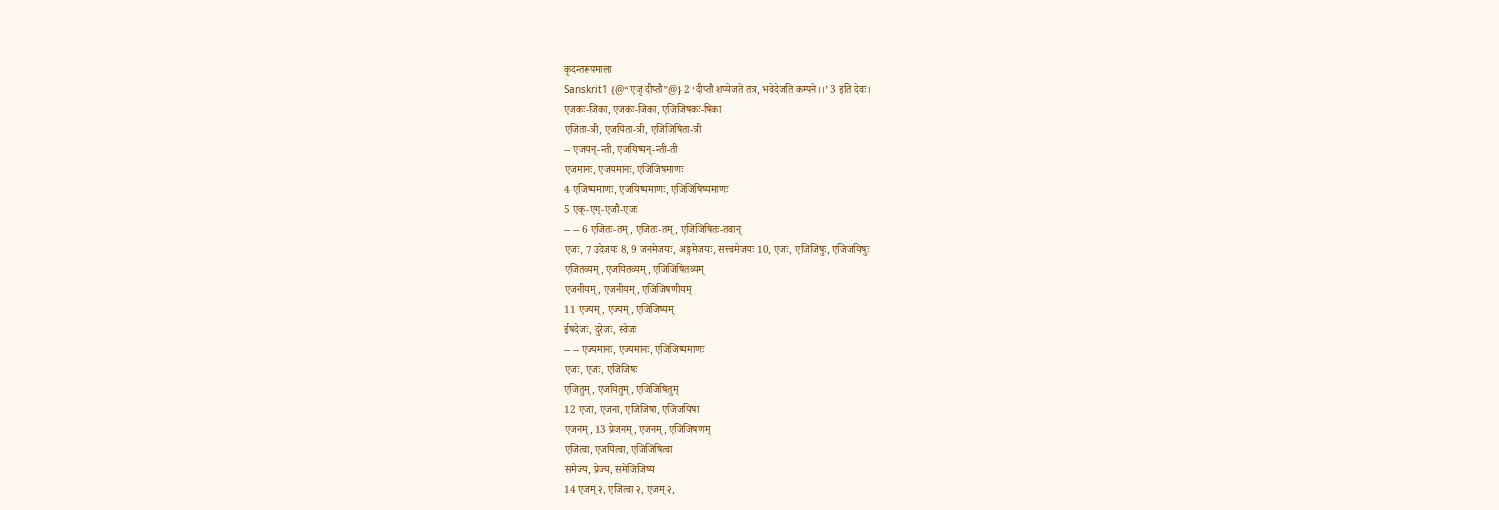कृदन्तरूपमाला
Sanskrit1 {@“एजृ दीप्तौ”@} 2 ‘दीप्तौ शप्येजते तत्र, भवेदेजति कम्पने।।’ 3 इति देवः।
एजकः-जिका, एजकः-जिका, एजिजिषकः-षिका
एजिता-त्री, एजयिता-त्री, एजिजिषिता-त्री
-- एजयन्-न्ती, एजयिष्यन्-न्ती-ती
एजमानः, एजयमानः, एजिजिषमाणः
4 एजिष्यमाणः, एजयिष्यमाणः, एजिजिषिष्यमाणः
5 एक्-एग्-एजौ-एजः
-- -- 6 एजितः-तम्, एजितः-तम्, एजिजिषितः-तवान्
एजः, 7 उदेजयः 8, 9 जनमेजयः, अङ्गमेजयः, सत्त्वमेजयः 10, एजः, एजिजिषुः, एजिजयिषुः
एजितव्यम्, एजयितव्यम्, एजिजिषितव्यम्
एजनीयम्, एजनीयम्, एजिजिषणीयम्
11 एज्यम्, एज्यम्, एजिजिष्यम्
ईषदेजः, दुरेजः, स्वेजः
-- -- एज्यमानः, एज्यमानः, एजिजिष्यमाणः
एजः, एजः, एजिजिषः
एजितुम्, एजयितुम्, एजिजिषितुम्
12 एजा, एजना, एजिजिषा, एजिजयिषा
एजनम्, 13 प्रेजनम्, एजनम्, एजिजिषणम्
एजित्वा, एजयित्वा, एजिजिषित्वा
समेज्य, प्रेज्य, समेजिजिष्य
14 एजम् २, एजित्वा २, एजम् २,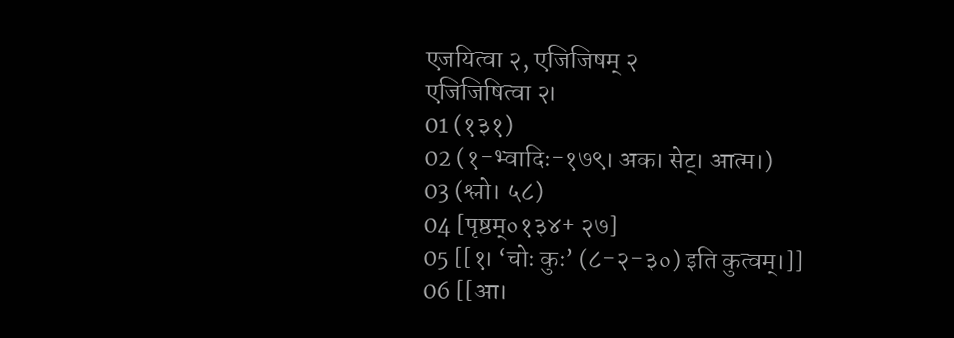एजयित्वा २, एजिजिषम् २
एजिजिषित्वा २।
01 (१३१)
02 (१-भ्वादिः-१७९। अक। सेट्। आत्म।)
03 (श्लो। ५८)
04 [पृष्ठम्०१३४+ २७]
05 [[१। ‘चोः कुः’ (८-२-३०) इति कुत्वम्।]]
06 [[आ।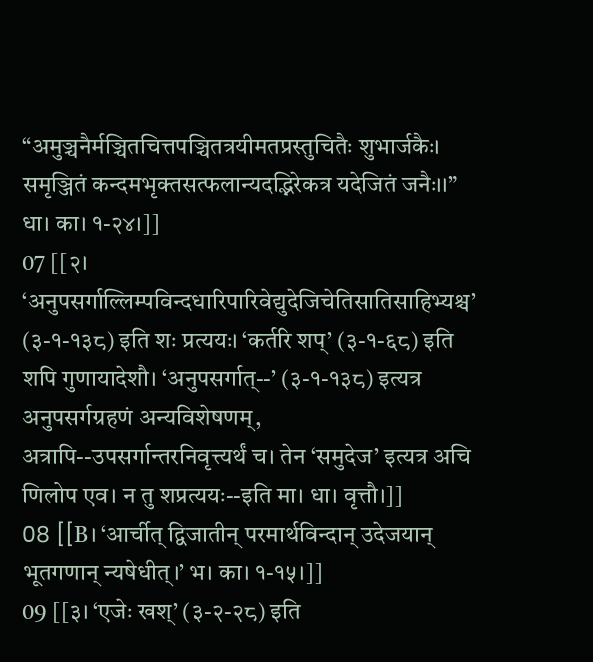“अमुञ्चनैर्मञ्चितचित्तपञ्चितत्रयीमतप्रस्तुचितैः शुभार्जकैः। समृञ्जितं कन्दमभृक्तसत्फलान्यदद्भिरेकत्र यदेजितं जनैः।।” धा। का। १-२४।]]
07 [[२। ‘अनुपसर्गाल्लिम्पविन्दधारिपारिवेद्युदेजिचेतिसातिसाहिभ्यश्च’ (३-१-१३८) इति शः प्रत्ययः। ‘कर्तरि शप्’ (३-१-६८) इति शपि गुणायादेशौ। ‘अनुपसर्गात्--’ (३-१-१३८) इत्यत्र अनुपसर्गग्रहणं अन्यविशेषणम्, अत्रापि--उपसर्गान्तरनिवृत्त्यर्थं च। तेन ‘समुदेज’ इत्यत्र अचि णिलोप एव। न तु शप्रत्ययः--इति मा। धा। वृत्तौ।]]
08 [[B। ‘आर्चीत् द्विजातीन् परमार्थविन्दान् उदेजयान् भूतगणान् न्यषेधीत्।’ भ। का। १-१५।]]
09 [[३। ‘एजेः खश्’ (३-२-२८) इति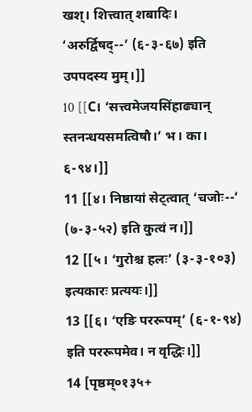खश्। शित्त्वात् शबादिः। ‘अरुर्द्विषद्--’ (६-३-६७) इति उपपदस्य मुम्।]]
10 [[C। ‘सत्त्वमेजयसिंहाढ्यान् स्तनन्धयसमत्विषौ।’ भ। का। ६-९४।]]
11 [[४। निष्ठायां सेट्त्वात् ‘चजोः--’ (७-३-५२) इति कुत्वं न।]]
12 [[५। ‘गुरोश्च हलः’ (३-३-१०३) इत्यकारः प्रत्ययः।]]
13 [[६। ‘एङि पररूपम्’ (६-१-९४) इति पररूपमेव। न वृद्धिः।]]
14 [पृष्ठम्०१३५+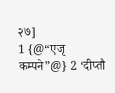२७]
1 {@“एजृ कम्पने”@} 2 ‘दीप्तौ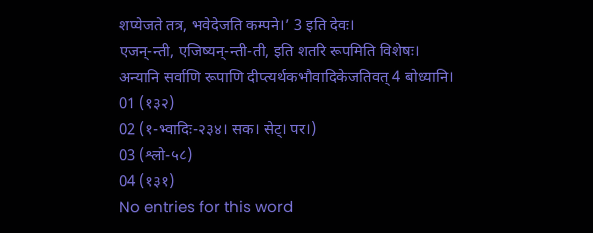शप्येजते तत्र, भवेदेजति कम्पने।’ 3 इति देवः।
एजन्-न्ती, एजिष्यन्-न्ती-ती, इति शतरि रूपमिति विशेषः।
अन्यानि सर्वाणि रूपाणि दीप्त्यर्थकभौवादिकेजतिवत् 4 बोध्यानि।
01 (१३२)
02 (१-भ्वादिः-२३४। सक। सेट्। पर।)
03 (श्लो-५८)
04 (१३१)
No entries for this word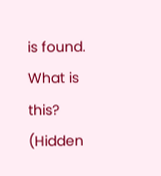is found.
What is this? (Hidden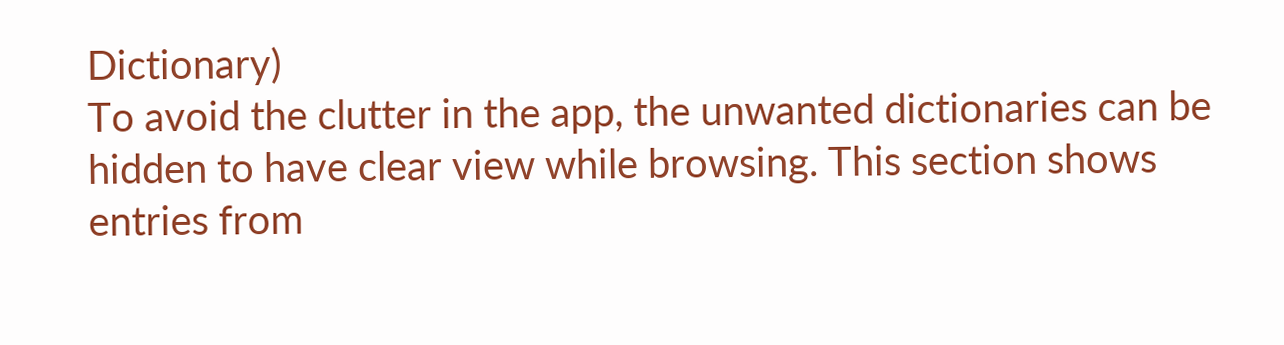Dictionary)
To avoid the clutter in the app, the unwanted dictionaries can be hidden to have clear view while browsing. This section shows entries from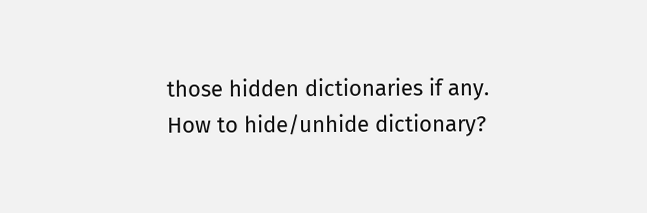those hidden dictionaries if any.
How to hide/unhide dictionary?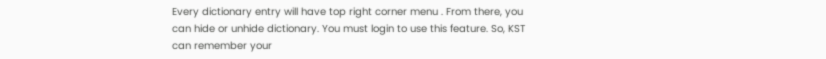Every dictionary entry will have top right corner menu . From there, you can hide or unhide dictionary. You must login to use this feature. So, KST can remember your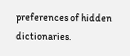preferences of hidden dictionaries.